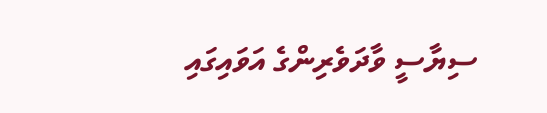ސިޔާސީ ވާދަވެރިންގެ އަވައިގައި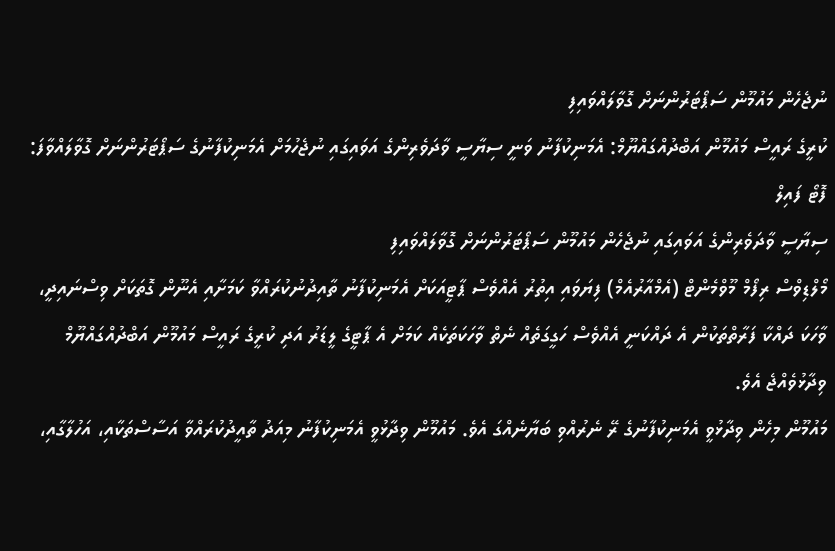ނުޖެހެން މައުމޫން ސަޕޯޓަރުންނަށް ގޮވާލައްވައިފި
ކުރީގެ ރައީސް މައުމޫން އަބްދުއްގައްޔޫމް: އެމަނިކުފާނު ވަނީ ސިޔާސީ ވާދަވެރިންގެ އަވައިގައި ނުޖެހުމަށް އެމަނިކުފާނުގެ ސަޕޯޓަރުންނަށް ގޮވާލައްވާފަ: ފޮޓޯ ފައިލް
ސިޔާސީ ވާދަވެރިންގެ އަވައިގައި ނުޖެހެން މައުމޫން ސަޕޯޓަރުންނަށް ގޮވާލައްވައިފި
މޯލްޑިވްސް ރިފޯމް މޫވްމެންޓް (އެމްއާރުއެމް) ފިޔަވައި އިތުރު އެއްވެސް ޕާޓީއަކަށް އެމަނިކުފާނު ތާއިދުނުކުރައްވާ ކަމަށާއި އެނޫން ގޮތަކަށް ވިސްނައިދީ، ވާހަކަ ދައްކާ ފަރާތްތަކުން އެ ދައްކަނީ އެއްވެސް ހަގީގަތެއް ނެތް ވާހަކަތަކެއް ކަމަށް އެ ޕާޓީގެ ލީޑަރު އަދި ކުރީގެ ރައީސް މައުމޫން އަބްދުއްގައްޔޫމް ވިދާޅުވެއްޖެ އެވެ.
މައުމޫން މިހެން ވިދާޅުވީ އެމަނިކުފާނުގެ ރޭ ނެރުއްވި ބަޔާނެއްގަ އެވެ. މައުމޫން ވިދާޅުވީ އެމަނިކުފާނު މިއަދު ތާއީދުކުރައްވާ އަސާސްތަކާއި، އަހުލާގާއި،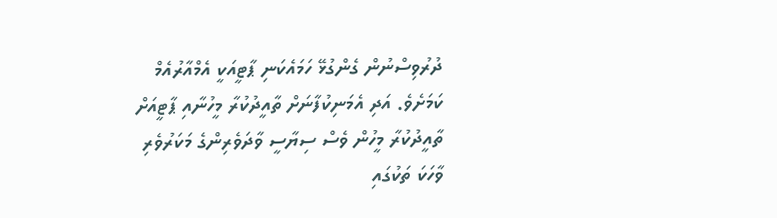ދުރުވިސްނުން ގެންގުޅޭ ހަމައެކަނި ޕާޓީއަކީ އެމްއާރުއެމް ކަމަށެވެ. އަދި އެމަނިކުފާނަށް ތާއީދުކުރާ މީހުނާއި ޕާޓީއަށް ތާއީދުކުރާ މީހުން ވެސް ސިޔާސީ ވާދަވެރިންގެ މަކަރުވެރި ވާހަކަ ތަކުގައި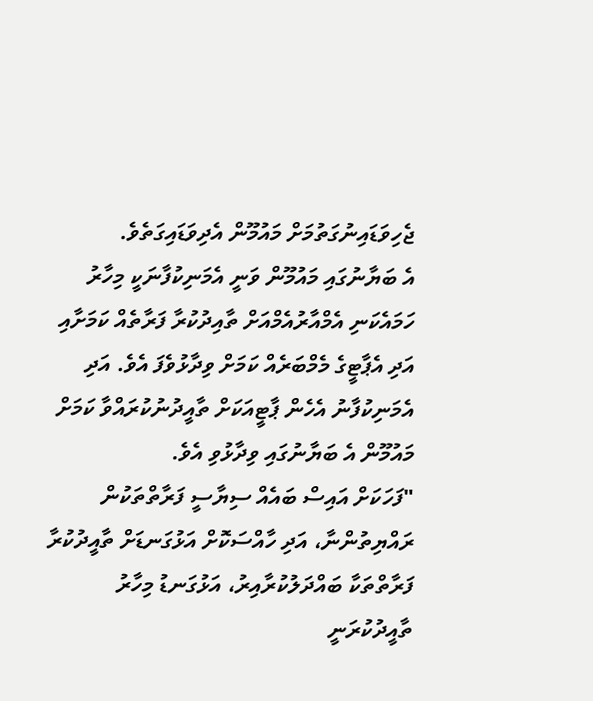ޖެހިވަޑައިނުގަތުމަށް މައުމޫން އެދިވަޑައިގަތެވެ.
އެ ބަޔާނުގައި މައުމޫން ވަނީ އެމަނިކުފާނަކީ މިހާރު ހަމައެކަނި އެމްއާރުއެމްއަށް ތާއިދުކުރާ ފަރާތެއް ކަމަށާއި އަދި އެޕާޓީގެ މެމްބަރެއް ކަމަށް ވިދާޅުވެފަ އެވެ. އަދި އެމަނިކުފާނު އެހެން ޕާޓީއަކަށް ތާއީދުނުކުރައްވާ ކަމަށް މައުމޫން އެ ބަޔާނުގައި ވިދާޅުވި އެވެ.
"ފަހަކަށް އައިސް ބައެއް ސިޔާސީ ފަރާތްތަކުން ރައްޔިތުންނާ، އަދި ހާއްސަކޮށް އަޅުގަނޑަށް ތާއީދުކުރާ ފަރާތްތަކާ ބައްދަލުކުރާއިރު، އަޅުގަނޑު މިހާރު ތާއީދުކުރަނީ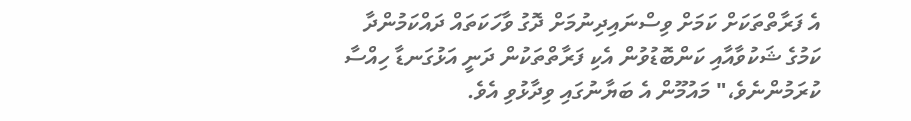އެ ފަރާތްތަކަށް ކަމަށް ވިސްނައިދިނުމަށް ދޮގު ވާހަކަތައް ދައްކަމުންދާ ކަމުގެ ޝަކުވާއާއި ކަންބޮޑުވުން އެކި ފަރާތްތަކުން ދަނީ އަޅުގަނޑާ ހިއްސާ ކުރަމުންނެވެ،" މައުމޫން އެ ބަޔާނުގައި ވިދާޅުވި އެވެ.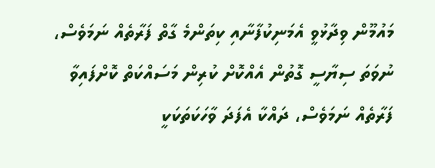މައުމޫން ވިދާޅުވީ އެމަނިކުފާނާއި ކިތަންމެ ގާތް ފަރާތެއް ނަމަވެސް، ނުވަތަ ސިޔާސީ ގޮތުން އެއްކޮށް ކުރިން މަސައްކަތް ކޮށްފައިވާ ފަރާތެއް ނަމަވެސް، ދައްކާ އެފަދަ ވާހަކަތަކަކީ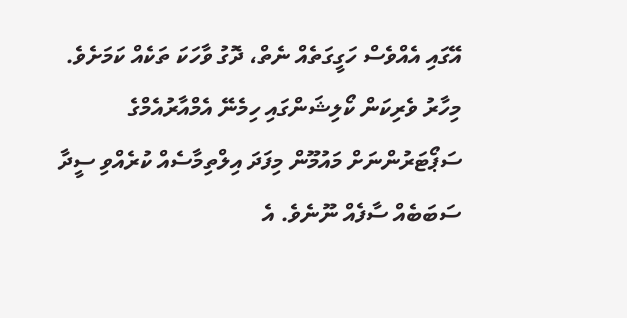އޭގައި އެއްވެސް ހަގީގަތެއް ނެތް، ދޮގު ވާހަކަ ތަކެއް ކަމަށެވެ.
މިހާރު ވެރިކަން ކޯލިޝަންގައި ހިމެނޭ އެމްއާރުއެމްގެ ސަޕޯޓަރުންނަށް މައުމޫން މިފަދަ އިލްތިމާސެއް ކުރެއްވި ސީދާ ސަބަބެއް ސާފެއް ނޫނެވެ. އެ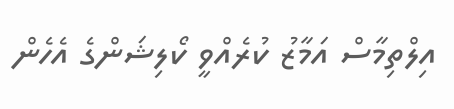އިލްތިމާސް އަމާޒު ކުރެއްވީ ކޯލިޝަންގެ އެހެން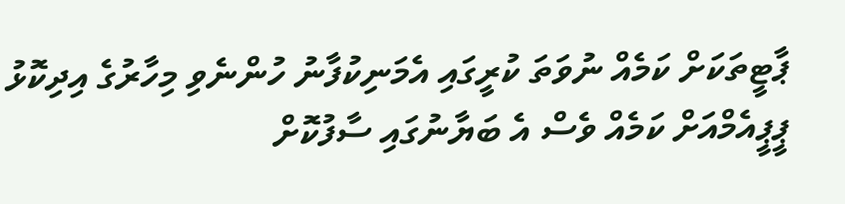ޕާޓީތަކަށް ކަމެއް ނުވަތަ ކުރީގައި އެމަނިކުފާނު ހުންނެވި މިހާރުގެ އިދިކޮޅު ޕީޕީއެމްއަށް ކަމެއް ވެސް އެ ބަޔާނުގައި ސާފުކޮށް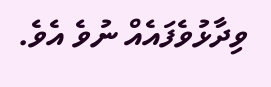ވިދާޅުވެފައެއް ނުވެ އެވެ.